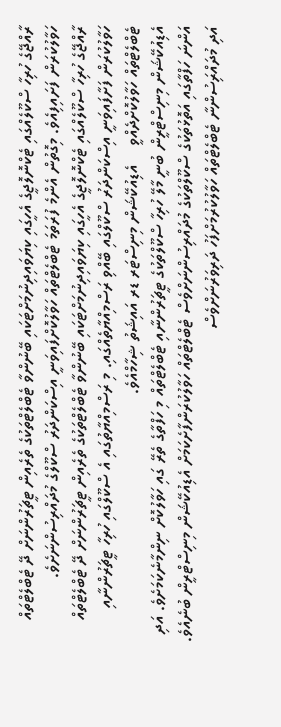ރާއްޖޭގެ ހުރިހާ ސްކޫލެއްގައި ޓެކްނޮލޮޖީގެ އެހީގައި ކިޔަވައިދިނުމަށްޓަކައި ބޭނުންވާ ޓެބްލެޓްތަކުގެ ތެރެއިން ޓީޗަރުންނަށް ދޭ ޓެބްލެޓްތައް ހަވާލުކުރަން ފަށައިފިއެވެ. މިގޮތުން އެންމެ ފުރަތަމަ ޓެބްލެޓްތައް ހަވާލުކޮށްފައިވަނީ އިސްކަންދަރު ސްކޫލްގެ މުދައްރިސުންނަށެވެ.
ރާއްޖޭގެ ހުރިހާ ސްކޫލެއްގައި ޓެކްނޮލޮޖީގެ އެހީގައި ކިޔަވައިދިނުމަށްޓަކައި ބޭނުންވާ ޓެބްލެޓްތަކުގެ ތެރެއިން ޓީޗަރުންނަށް ދޭ ޓެބްލެޓްތައް ހަވާލުކުރަން ފަށާފައިވަނީ އިސްކަންދަރު ސްކޫލްގައި ބޭއްވި ރަސްމިއްޔާތެއްގައި. މި ރަސްމިއްޔާތުގައި އެ ސްކޫލްގައި ހުރިހާ ޓީޗަރުންނާއި ޓެބްލެޓްތައް ހަވާލުކޮށްދެއްވީ    އެޑިއުކޭޝަން މިނިސްޓަރ ޑރ އައިޝަތު ޝިހާމްއެވެ.
އެޑިއުކޭޝަން މިނިސްޓްރީން ބުނީ މާލޭ ހުރިހާ ސްކޫލްތަކުގެ ޓީޗަރުންނާއި ޓެބްލެޓްތައް މި ހަފްތާގެ ތެރޭ ގައި ހަވާލުކޮށް ނިންމާނެކަމަށެވެ. އަދި އަންނަ ހަފްތާގައި އަތޮޅުތަކުގެ ސްކޫލްތަކުގެ މުދައްރިސުންނަށްވެސް ޓެބްލެޓްތައް ހަވާލުކުރަންފާށެކަމަށް އެޑިއުކޭޝަން މިނިސްޓްރީން ބުނެއެވެ. އަދި މުދައްރަިސުންނާ ޓެބްލެޓްތައް ހަވާލުކުރުމަށްފަހު ދަރިވަރުނަށްވެސް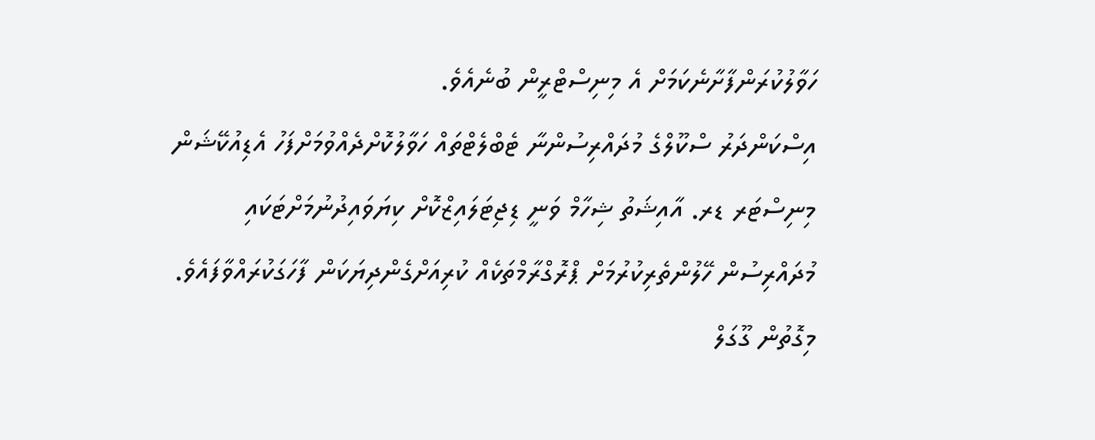ހަވާލުކުރަންފާށާނެކަމަށް އެ މިނިސްޓްރީން ބުނެއެވެ.
އިސްކަންދަރު ސްކޫލްގެ މުދައްރިސުންނާ ޓެބްލެޓްތައް ހަވާލުކޮށްދެއްވުމަށްފަހު އެޑިއުކޭޝަން މިނިސްޓަރ ޑރ. އާއިޝަތު ޝިހާމް ވަނީ ޑިޖިޓަލައިޒްކޮށް ކިޔަވައިދުނުމަށްޓަކައި މުދައްރިސުން ހޭލުންތެރިކުރުމަށް ޕްރޮގްރާމްތަކެއް ކުރިއަށްގެންދިޔަކަން ފާހަގަކުރައްވާފައެވެ. މިގޮތުން ގޫގަލް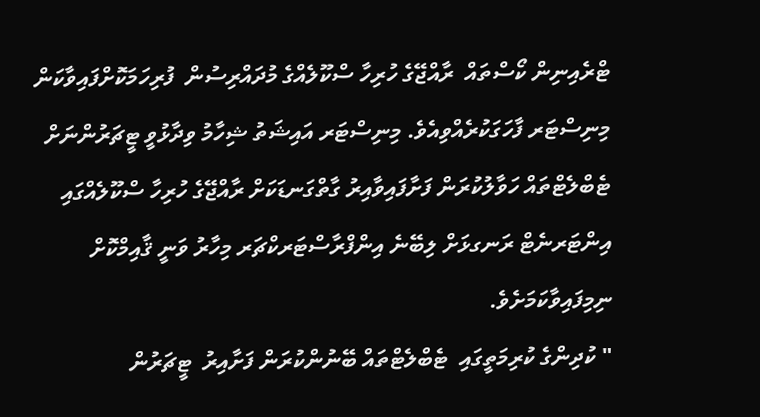ޓްރެއިނިން ކޯސްތައް  ރާއްޖޭގެ ހުރިހާ ސްކޫލެއްގެ މުދައްރިސުން  ފުރިހަމަކޮށްފައިވާކަން މިނިސްޓަރ ފާހަގަކުރެއްވިއެވެ. މިނިސްޓަރ އައިޝަތު ޝިހާމު ވިދާޅުވީ ޓީޗަރުންނަށް ޓެބްލެޓްތައް ހަވާލުކުރަން ފަށާފައިވާއިރު ގާތްގަނޑަކަށް ރާއްޖޭގެ ހުރިހާ ސްކޫލެއްގައި އިންޓަރނެޓް ރަނގޅަށް ލިބޭނެ އިންފްރާސްޓަރކްޗަރ މިހާރު ވަނީ ޤާއިމްކޮށް ނިމިފައިވާކަމަށެވެ.
" ކުދިންގެ ކުރިމަތީގައި  ޓެބްލެޓްތައް ބޭނުންކުރަން ފަށާއިރު  ޓީޗަރުން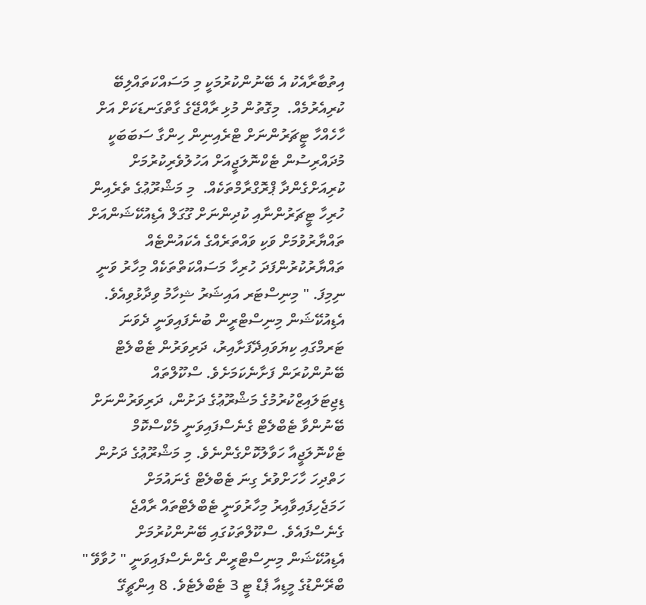އިތުބާރާއެކު އެ ބޭނުންކުރުމަކީ މި މަސައްކަތައްލިބޭ ކުރިއެރުމެއް.  މިގޮތުން މުޅި ރާއްޖޭގެ ގާތްގަނޑަކަށް އަށް ހާހެއްހާ ޓީޗަރުންނަށް ޓްރެއިނިން ހިންގާ ސަބަބަކީ މުދައްރިސުން ޓެކްނޮލަޖީއަށް އަހުލުވެރިކުރުމަށް ކުރިއަށްގެންދާ ޕްރޮގްރާމްތަކެއް.  މި މަޝްރޫޢުގެ ތެރެއިން  ހުރިހާ ޓީޗަރުންނާއި ކުދިންނަށް ގޫގަލް އެޑިއުކޭޝަންއަށް ތައްޔާރުވުމަށް ވަކި ވައްތަރެއްގެ އެކައުންޓެއް ތައްޔާރުކުރުންފަދަ ހުރިހާ މަސައްކަތްތަކެއް މިހާރު ވަނީ ނިމިފަ. " މިނިސްޓަރ އައިޝަރު ޝިހާމު ވިދާޅުވިއެވެ.
އެޑިއުކޭޝަން މިނިސްޓްރީން ބުނެފައިވަނީ ދެވަނަ ޓަރމްގައި ކިޔަވައިދޭފަށާއިރު، ދަރިވަރުން ޓެބްލެޓް ބޭނުންކުރަން ފަށާނެކަމަށެވެ. ސްކޫލްތައް ޑިޖިޓަލައިޒްކުރުމުގެ މަޝްރޫޢުގެ ދަށުން، ދަރިވަރުންނަށް ބޭނުންވާ ޓެބްލެޓް ގެނެސްފައިވަނީ މެކްސްކޮމް ޓެކްނޮލަޖީއާ ހަވާލުކޮށްގެންނެވެ. މި މަޝްރޫޢުގެ ދަށުން ހަތްދިހަ ހާހަށްވުރެ ގިނަ ޓެބްލެޓް ގެނައުމަށް ހަމަޖެހިފައިވާއިރު މިހާރުވަނީ ޓެބްލެޓްތައް ރާއްޖެ ގެނެސްފައެވެ. ސްކޫލްތަކުގައި ބޭނުންކުރުމަށް އެޑިއުކޭޝަން މިނިސްޓްރީން ގެންނެސްފައިވަނީ " ހުވާވޭ " ބްރޭންޑުގެ މީޑިއާ ޕެޑް ޓީ 3 ޓެބްލެޓެވެ. 8 އިންޗީގޭ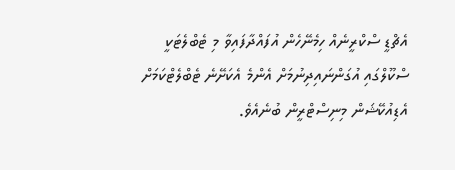އެޗްޑީ ސްކްރީނެއް ހިމެނޭހެން އުފައްދާފައިވާ މި ޓެބްލެޓަކީ ސްކޫލްގައި އުގަންނައިދިނުމަށް އެންމެ އެކަށޭނެ ޓެބްލެޓްކަމަށް އެޑިއުކޭޝަން މިނިސްޓްރީން ބުނެއެވެ.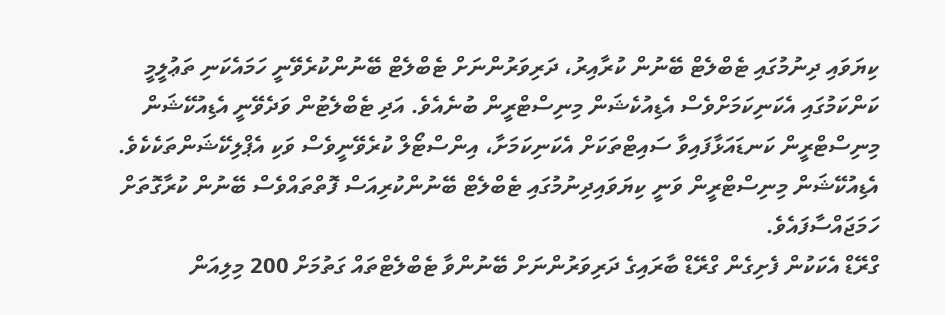ކިޔަވައި ދިނުމުގައި ޓެބްލެޓް ބޭނުން ކުރާއިރު، ދަރިވަރުންނަށް ޓެބްލެޓް ބޭނުންކުރެވޭނީ ހަމައެކަނި ތަޢުލީމީ ކަންކަމުގައި އެކަނިކަމަށްވެސް އެޑިއުކެޝަން މިނިސްޓްރީން ބުނެއެވެ. އަދި ޓެބްލެޓުން ވަދެވޭނީ އެޑިއުކޭޝަން މިނިސްޓްރީން ކަނޑައަޅާފައިވާ ސައިޓްތަކަށް އެކަނިކަމަށާ، އިންސްޓޯލް ކުރެވޭނީވެސް ވަކި އެޕްލިކޭޝަންތަކެކެވެ. އެޑިއުކޭޝަން މިނިސްޓްރީން ވަނީ ކިޔަވައިދިނުމުގައި ޓެބްލެޓް ބޭނުންކުރިއަސް ފޮތްތައްވެސް ބޭނުން ކުރާގޮތަށް ހަމަޖައްސާފައެވެ.
ގްރޭޑް އެކަކުން ފެށިގެން ގްރޭޑް ބާރައިގެ ދަރިވަރުންނަށް ބޭނުންވާ ޓެބްލެޓްތައް ގަތުމަށް 200 މިލިއަން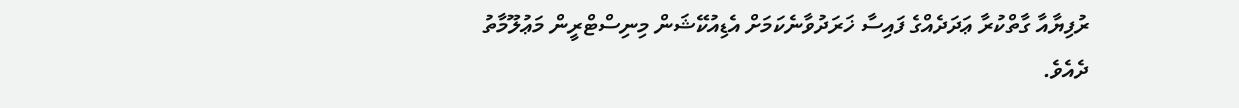ރުފިޔާއާ ގާތްކުރާ ޢަދަދެއްގެ ފައިސާ ޚަރަދުވާނެކަމަށް އެޑިއުކޭޝަން މިނިސްޓްރީން މަޢުލޫމާތު ދެއެވެ.